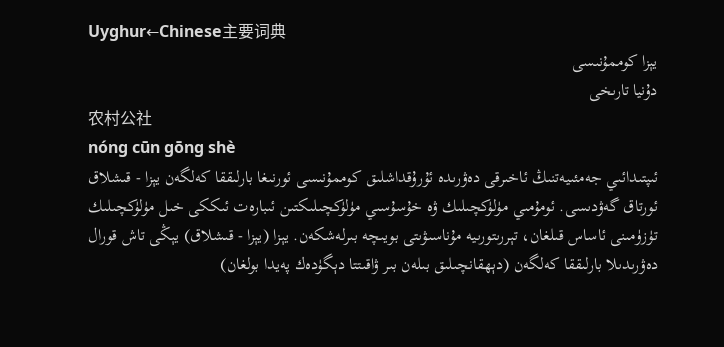Uyghur←Chinese主要词典
يېزا كوممۇنىسى
دۇنيا تارىخى
农村公社
nóng cūn gōng shè
ئىپتىدائىي جەمئىيەتنىڭ ئاخىرقى دەۋرىدە ئۇرۇقداشلىق كوممۇنىسى ئورنىغا بارلىققا كەلگەن يېزا - قىشلاق ئورتاق گەۋدىسى. ئومۇمىي مۈلۈكچىلىك ۋە خۇسۇسىي مۈلۈكچىلىكتىن ئىبارەت ئىككى خىل مۈلۈكچىلىك تۈزۈمىنى ئاساس قىلغان، تېررىتورىيە مۇناسىۋىتى بويىچە بىرلەشكەن. يېزا (يېزا - قىشلاق) يېڭى تاش قورال دەۋرىدىلا بارلىققا كەلگەن (دېھقانچىلىق بىلەن بىر ۋاقىتتا دېگۈدەك پەيدا بولغان)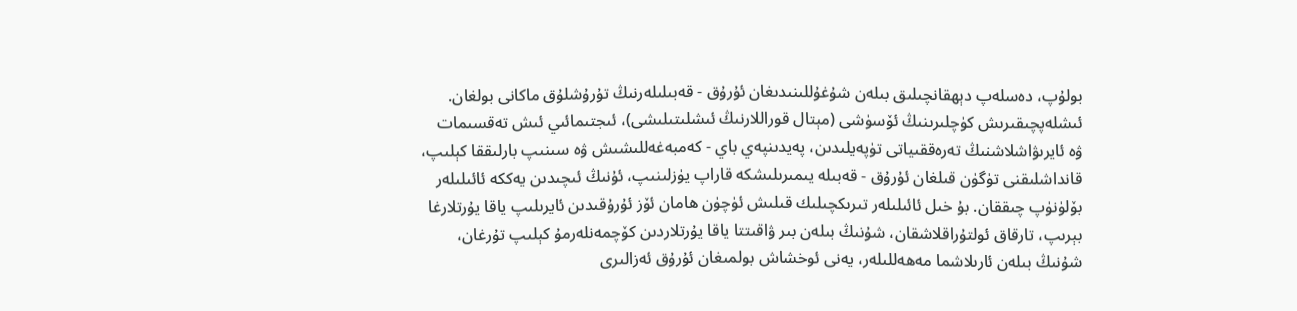بولۇپ، دەسلەپ دېھقانچىلىق بىلەن شۇغۇللىنىدىغان ئۇرۇق - قەبىلىلەرنىڭ تۇرۇشلۇق ماكانى بولغان. ئىشلەپچىقىرىش كۈچلىرىنىڭ ئۆسۈشى (مېتال قوراللارنىڭ ئىشلىتىلىشى)، ئىجتىمائىي ئىش تەقسىمات ۋە ئايرىۋاشلاشنىڭ تەرەققىياتى تۈپەيلىدىن، پەيدىنپەي باي - كەمبەغەللىشىش ۋە سىنىپ بارلىققا كېلىپ، قانداشلىقنى تۈگۈن قىلغان ئۇرۇق - قەبىلە يىمىرىلىشكە قاراپ يۈزلىنىپ، ئۇنىڭ ئىچىدىن يەككە ئائىلىلەر بۆلۈنۈپ چىققان. بۇ خىل ئائىلىلەر تىرىكچىلىك قىلىش ئۈچۈن ھامان ئۆز ئۇرۇقىدىن ئايرىلىپ ياقا يۇرتلارغا بېرىپ، تارقاق ئولتۇراقلاشقان، شۇنىڭ بىلەن بىر ۋاقىتتا ياقا يۇرتلاردىن كۆچمەنلەرمۇ كېلىپ تۇرغان، شۇنىڭ بىلەن ئارىلاشما مەھەللىلەر، يەنى ئوخشاش بولمىغان ئۇرۇق ئەزالىرى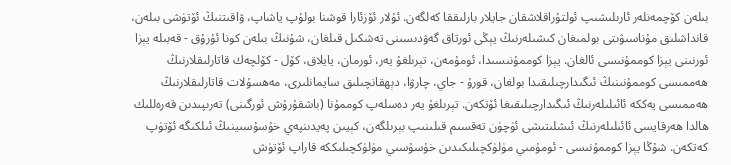بىلەن كۆچمەنلەر ئارىلىشىپ ئولتۇراقلاشقان جايلار بارلىققا كەلگەن. ئۇلار ئۆزئارا قوشنا بولۇپ ياشاپ، ۋاقىتنىڭ ئۆتۈشى بىلەن، قانداشلىق مۇناسىۋىتى بولمىغان كىشىلەرنىڭ يېڭى ئورتاق گەۋدىسىنى تەشكىل قىلغان، شۇنىڭ بىلەن كونا ئۇرۇق - قەبىلە يېزا ئورنىنى يېزا كوممۇنىسى ئالغان. يېزا كوممۇنىسىدا، ئومۇمەن، تېرىلغۇ يەر، ئورمان، يايلاق، كۆل - كۆلچەك قاتارلىقلارنىڭ ھەممىسى كوممۇنىنىڭ ئىگىدارچىلىقىدا بولغان، قورۇ - جاي، چارۋا، دېھقانچىلىق سايمانلىرى، مەھسۇلات قاتارلىقلارنىڭ ھەممىسى يەككە ئائىلىلەرنىڭ ئىگىدارچىلىقىغا ئۆتكەن. تېرىلغۇ يەر دەسلەپ كوممۇنا (باشقۇرۇش ئورگىنى) تەرىپىدىن قەرەللىك ھالدا ھەرقايسى ئائىلىلەرنىڭ ئىشلىتىشى ئۈچۈن تەقسىم قىلىنىپ بېرىلگەن، كېيىن پەيدىنپەي خۇسۇسىينىڭ ئىلكىگە ئۆتۈپ كەتكەن. شۇڭا يېزا كوممۇنىسى - ئومۇمىي مۈلۈكچىلىكىدىن خۇسۇسىي مۈلۈكچىلىككە قاراپ ئۆتۈش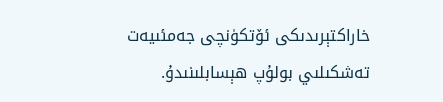خاراكتېرىدىكى ئۆتكۈنچى جەمئىيەت تەشكىلىي بولۇپ ھېسابلىنىدۇ.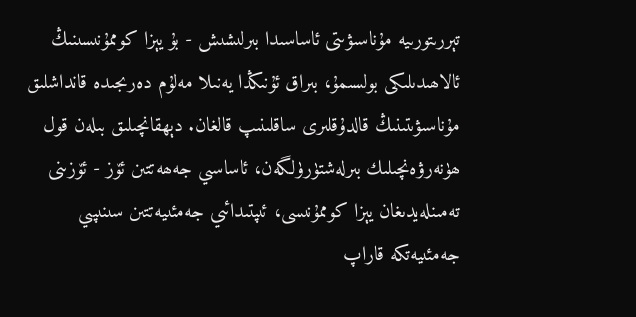تېررىتورىيە مۇناسىۋىتى ئاساسىدا بىرلىشىش - بۇ يېزا كوممۇنىسىنىڭ ئالاھىدىلىكى بولسىمۇ، بىراق ئۇنىڭدا يەنىلا مەلۇم دەرىجىدە قانداشلىق مۇناسىۋىتىنىڭ قالدۇقلىرى ساقلىنىپ قالغان. دېھقانچىلىق بىلەن قول ھۈنەرۋەنچىلىك بىرلەشتۈرۈلگەن، ئاساسىي جەھەتتىن ئۆز - ئۆزىنى تەمىنلەيدىغان يېزا كوممۇنىسى، ئىپتىدائىي جەمئىيەتتىن سىنىپىي جەمئىيەتكە قاراپ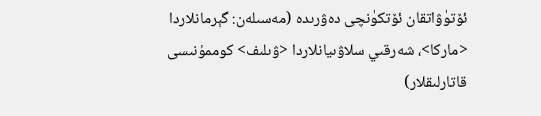ئۆتۈۋاتقان ئۆتكۈنچى دەۋرىدە (مەسىلەن: گېرمانلاردا <ماركا>، شەرقىي سلاۋىيانلاردا <ۋىلىف> كوممۇنىسى قاتارلىقلار)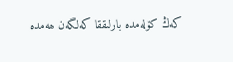كەڭ كۆلەمدە بارلىققا كەلگەن ھەمدە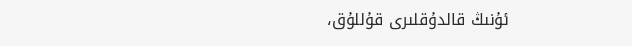ئۇنىڭ قالدۇقلىرى قۇللۇق،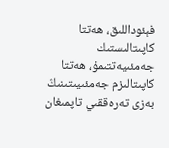فېئوداللىق، ھەتتا كاپىتالىستىك جەمئىيەتتىمۇ، ھەتتا كاپىتالىزم جەمئىيىتىنىڭ بەزى تەرەققىي تاپمىغان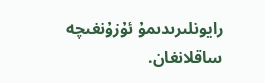رايونلىرىدىمۇ ئۇزۇنغىچە ساقلانغان.